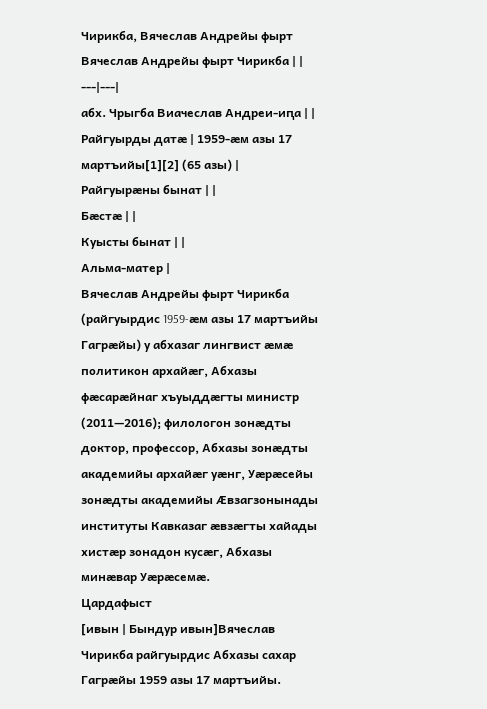Чирикба, Вячеслав Андрейы фырт
Вячеслав Андрейы фырт Чирикба | |
---|---|
абх. Чрыгба Виачеслав Андреи-иԥа | |
Райгуырды датæ | 1959-æм азы 17 мартъийы[1][2] (65 азы) |
Райгуырæны бынат | |
Бæстæ | |
Куысты бынат | |
Альма-матер |
Вячеслав Андрейы фырт Чирикба (райгуырдис 1959-æм азы 17 мартъийы Гагрæйы) у абхазаг лингвист æмæ политикон архайæг, Абхазы фæсарæйнаг хъуыддæгты министр (2011—2016); филологон зонæдты доктор, профессор, Абхазы зонæдты академийы архайæг уæнг, Уæрæсейы зонæдты академийы Æвзагзонынады институты Кавказаг æвзæгты хайады хистæр зонадон кусæг, Абхазы минæвар Уæрæсемæ.
Цардафыст
[ивын | Бындур ивын]Вячеслав Чирикба райгуырдис Абхазы сахар Гагрæйы 1959 азы 17 мартъийы.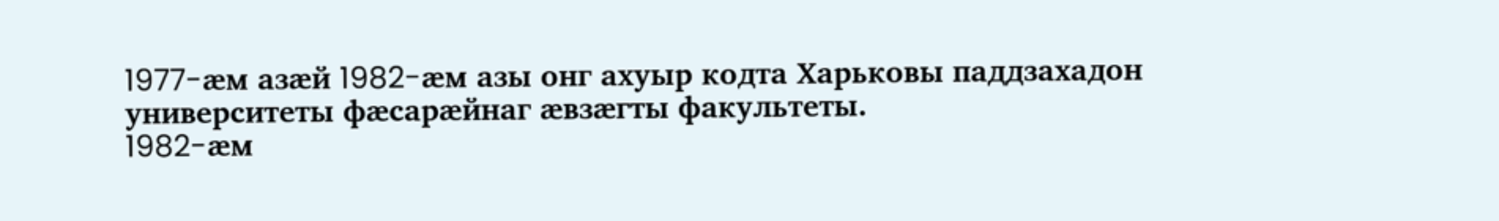1977-æм азæй 1982-æм азы онг ахуыр кодта Харьковы паддзахадон университеты фæсарæйнаг æвзæгты факультеты.
1982-æм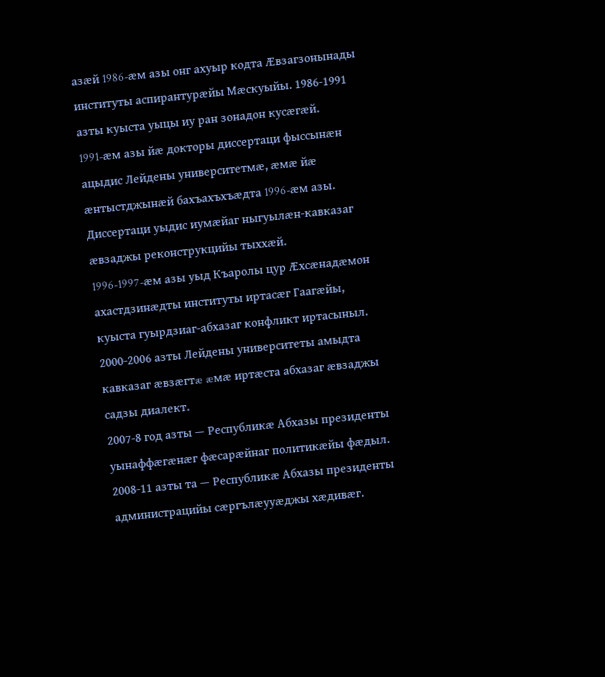азæй 1986-æм азы онг ахуыр кодта Æвзагзонынады институты аспирантурæйы Мæскуыйы. 1986-1991 азты куыста уыцы иу ран зонадон кусæгæй.
1991-æм азы йæ докторы диссертаци фыссынæн ацыдис Лейдены университетмæ, æмæ йæ æнтыстджынæй бахъахъхъæдта 1996-æм азы. Диссертаци уыдис иумæйаг ныгуылæн-кавказаг æвзаджы реконструкцийы тыххæй.
1996-1997-æм азы уыд Къаролы цур Æхсæнадæмон ахастдзинæдты институты иртасæг Гаагæйы, куыста гуырдзиаг-абхазаг конфликт иртасыныл.
2000-2006 азты Лейдены университеты амыдта кавказаг æвзæгтæ æмæ иртæста абхазаг æвзаджы садзы диалект.
2007-8 год азты — Республикæ Абхазы президенты уынаффæгæнæг фæсарæйнаг политикæйы фæдыл. 2008-11 азты та — Республикæ Абхазы президенты администрацийы сæргълæууæджы хæдивæг.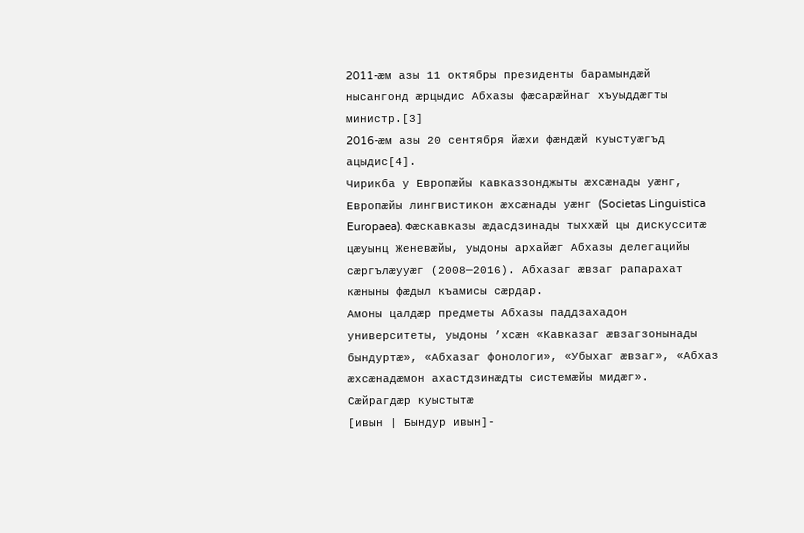2011-æм азы 11 октябры президенты барамындæй нысангонд æрцыдис Абхазы фæсарæйнаг хъуыддæгты министр.[3]
2016-æм азы 20 сентября йæхи фæндæй куыстуæгъд ацыдис[4].
Чирикба у Европæйы кавказзонджыты æхсæнады уæнг, Европæйы лингвистикон æхсæнады уæнг (Societas Linguistica Europaea). Фæскавказы æдасдзинады тыххæй цы дискусситæ цæуынц Женевæйы, уыдоны архайæг Абхазы делегацийы сæргълæууæг (2008—2016). Абхазаг æвзаг рапарахат кæныны фæдыл къамисы сæрдар.
Амоны цалдæр предметы Абхазы паддзахадон университеты, уыдоны ’хсæн «Кавказаг æвзагзонынады бындуртæ», «Абхазаг фонологи», «Убыхаг æвзаг», «Абхаз æхсæнадæмон ахастдзинæдты системæйы мидæг».
Сæйрагдæр куыстытæ
[ивын | Бындур ивын]-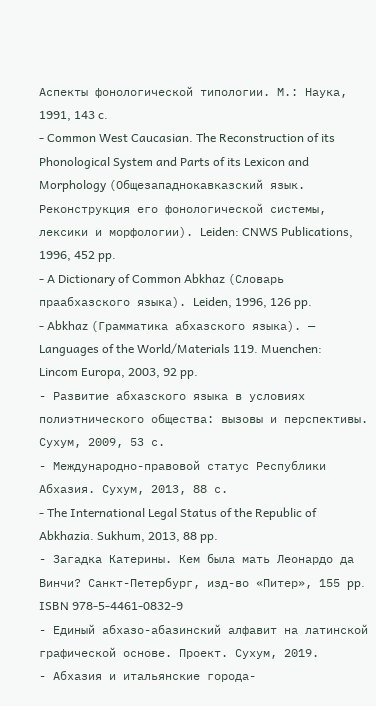Аспекты фонологической типологии. М.: Наука, 1991, 143 c.
- Common West Caucasian. The Reconstruction of its Phonological System and Parts of its Lexicon and Morphology (Общезападнокавказский язык. Реконструкция его фонологической системы, лексики и морфологии). Leiden: CNWS Publications, 1996, 452 pp.
- A Dictionary of Common Abkhaz (Словарь праабхазского языка). Leiden, 1996, 126 pp.
- Abkhaz (Грамматика абхазского языка). — Languages of the World/Materials 119. Muenchen: Lincom Europa, 2003, 92 pp.
- Развитие абхазского языка в условиях полиэтнического общества: вызовы и перспективы. Сухум, 2009, 53 с.
- Международно-правовой статус Республики Абхазия. Сухум, 2013, 88 с.
- The International Legal Status of the Republic of Abkhazia. Sukhum, 2013, 88 pp.
- Загадка Катерины. Кем была мать Леонардо да Винчи? Санкт-Петербург, изд-во «Питер», 155 pp. ISBN 978-5-4461-0832-9
- Единый абхазо-абазинский алфавит на латинской графической основе. Проект. Сухум, 2019.
- Абхазия и итальянские города-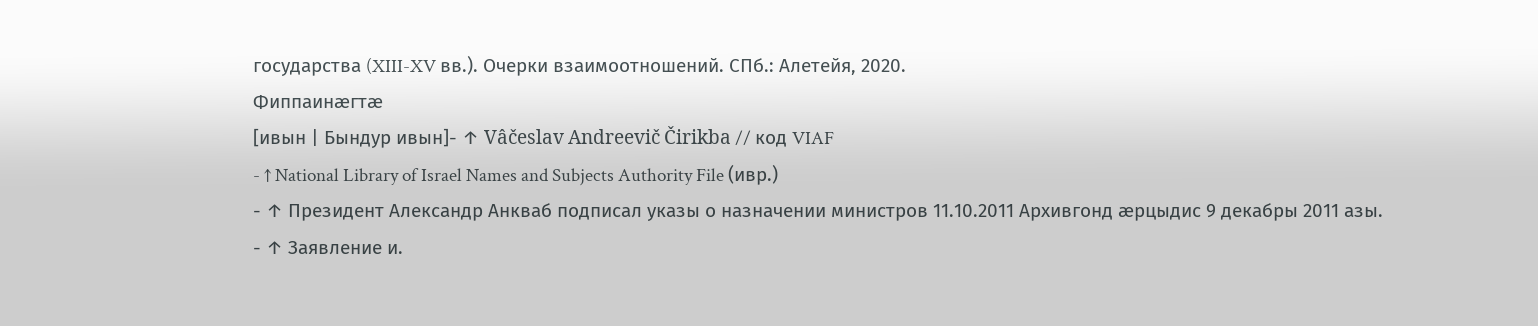государства (XIII-XV вв.). Очерки взаимоотношений. СПб.: Алетейя, 2020.
Фиппаинæгтæ
[ивын | Бындур ивын]- ↑ Vâčeslav Andreevič Čirikba // код VIAF
- ↑ National Library of Israel Names and Subjects Authority File (ивр.)
- ↑ Президент Александр Анкваб подписал указы о назначении министров 11.10.2011 Архивгонд æрцыдис 9 декабры 2011 азы.
- ↑ Заявление и.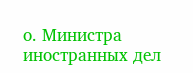о. Министра иностранных дел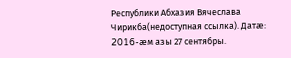Республики Абхазия Вячеслава Чирикба(недоступная ссылка). Датæ: 2016-æм азы 27 сентябры.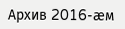Архив 2016-æм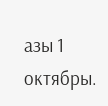азы 1 октябры.